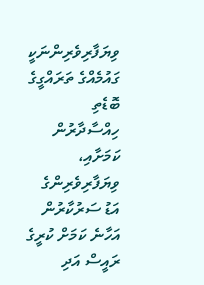ވިޔަފާރިވެރިންނަކީ ގައުމެއްގެ ތަރައްގީގެ ބޮޑެތި ހިއްސާދާރުން ކަމަށާއި، ވިޔަފާރިވެރިންގެ އަޑު ސަރުކާރުން އަހާނެ ކަމަށް ކުރީގެ ރައީސް އަދި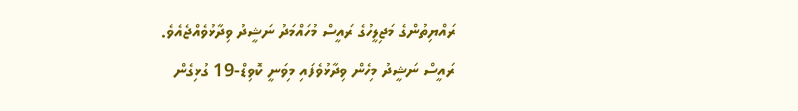ރައްޔިތުންގެ މަޖިލީހުގެ ރައީސް މުހައްމަދު ނަޝީދު ވިދާޅުވެއްޖެއެވެ.
ރައީސް ނަޝީދު މިހެން ވިދާޅުވެފައި މިވަނީ ކޮވިޑް-19 ގުޅިގެން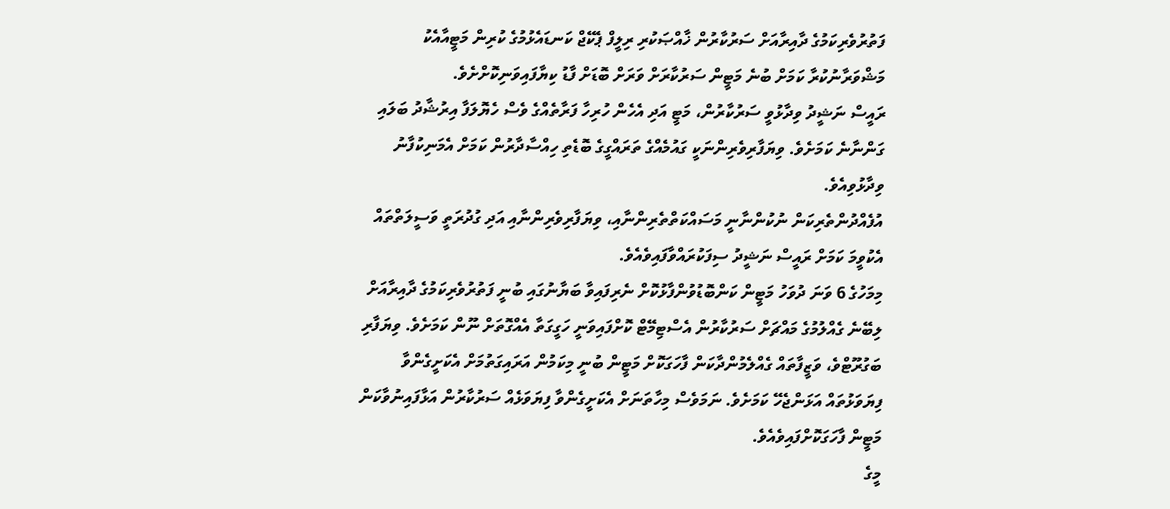ފަތުރުވެރިކަމުގެ ދާއިރާއަށް ސަރުކާރުން ޚާއްޞަކުރި ރިލީފް ޕެކޭޖް ކަނޑައެޅުމުގެ ކުރިން މަޓީއާއެކު މަޝްވަރާނުކުރާ ކަމަށް ބުނެ މަޓީން ސަރުކާރަށް ވަރަށް ބޮޑަށް ފާޑު ކިޔާފައިވަނިކޮށްށެވެ.
ރައީސް ނަޝީދު ވިދާޅުވީ ސަރުކާރުން، މަޓީ އަދި އެހެން ހުރިހާ ފަރާތެއްގެ ވެސް ހެޔޮލަފާ އިރުޝާދު ބަލައި ގަންނާނެ ކަމަށެވެ. ވިޔަފާރިވެރިންނަކީ ގައުމެއްގެ ތަރައްގީގެ ބޮޑެތި ހިއްސާދާރުން ކަމަށް އެމަނިކުފާނު ވިދާޅުވިއެވެ.
އުފެއްދުންތެރިކަން ނުކުންނާނީ މަސައްކަތްތެރިންނާއި، ވިޔަފާރިވެރިންނާއި އަދި ގުދުރަތީ ވަސީލަތްތައް އެކުވީމަ ކަމަށް ރައީސް ނަޝީދު ސިފަކުރައްވާފައިވެއެވެ.
މިމަހުގެ 6 ވަނަ ދުވަހު މަޓީން ކަންބޮޑުވުންފާޅުކޮށް ނެރިފައިވާ ބަޔާނުގައި ބުނީ ފަތުރުވެރިކަމުގެ ދާއިރާއަށް ލިބޭނެ ގެއްލުމުގެ މައްޗަށް ސަރުކާރުން އެސްޓިމޭޓް ކޮށްފައިވަނީ ހަގީގަތާ އެއްގޮތަށް ނޫން ކަމަށެވެ. ވިޔަފާރި ބަގުރޫޓްވެ، ވަޒީފާތައް ގެއްލެމުންދާކަން ފާހަގަކޮށް މަޓީން ބުނީ މިކަމުން އަރައިގަތުމަށް އެކަށީގެންވާ ފިޔަވަޅުތައް އަޅަންޖެހޭ ކަމަށެވެ. ނަމަވެސް މިހާތަނަށް އެކަށީގެންވާ ފިޔަވަޅެއް ސަރުކާރުން އަޅާފައިނުވާކަން މަޓީން ފާހަގަކޮށްފައިވެއެވެ.
މީގެ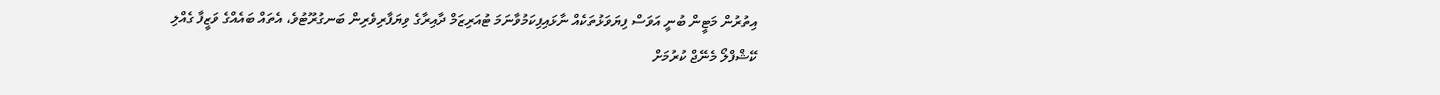އިތުރުން މަޓީން ބުނީ އަވަސް ފިޔަވަޅުތަކެއް ނާޅައިފިކަމުވާނަމަ ޓުއަރިޒަމް ދާއިރާގެ ވިޔަފާރިވެރިން ބަނގުރޫޓުވެ، އެތައް ބައެއްގެ ވަޒީފާ ގެއްލި ކޭޝްފްލޯ މެނޭޖް ކުރުމަށް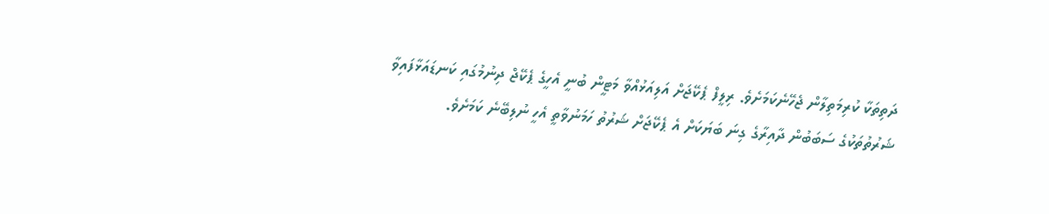ދަތިތަކާ ކުރިމަތިލާން ޖެހޭނެކަމަށެވެ. ރިލީފް ޕެކޭޖަށް އަލިއަޅުއްވާ މަޓީން ބުނީ އެހީގެ ޕެކޭޖް ދިނުމުގައި ކަނޑައަޅާފައިވާ ޝަރުތުތަކުގެ ސަބަބުން ދާއިރާގެ ގިނަ ބަޔަކަށް އެ ޕެކޭޖަށް ޝަރުތު ހަމަނުވާތީ އެހީ ނުލިބޭނެ ކަމަށެވެ.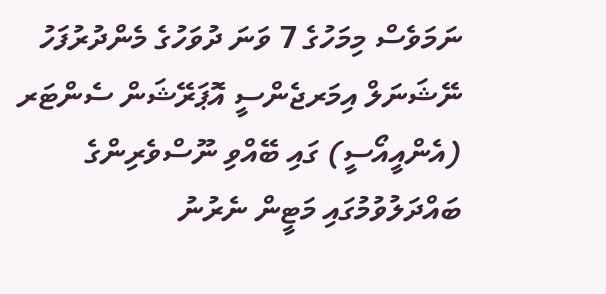ނަމަވެސް މިމަހުގެ 7 ވަނަ ދުވަހުގެ މެންދުރުފަހު ނޭޝަނަލް އިމަރޖެންސީ އޮޕަރޭޝަން ސެންޓަރ (އެންއީއޯސީ) ގައި ބޭއްވި ނޫސްވެރިންގެ ބައްދަލުވުމުގައި މަޓީން ނެރުނު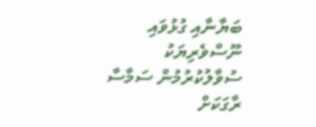ބަޔާނާއި ގުޅުވައި ނޫސްވެރިޔަކު ސުވާލުކުރުމުން ސަމާސާ ރާގަކަށް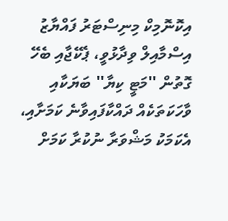އިކޮނޮމިކް މިނިސްޓަރު ފައްޔާޒު އިސްމާއިލް ވިދާޅުވީ، ޕެކޭޖާއި ބެހޭ ގޮތުން ''މަޓީ ކިޔާ'' ބަޔަކާއި ވާހަކަތަކެއް ދައްކާފައިވާނެ ކަމަށާއި، އެކަމަކު މަޝްވަރާ ނުކުރާ ކަމަށް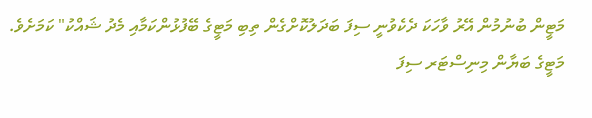މަޓީން ބުނުމުން އޭރު ވާހަކަ ދެކެވުނީ ސިފަ ބަދަލުކޮށްގެން ތިބި މަޓީގެ ބޭފުޅުންކަމާއި މެދު ޝައްކު" ކަމަށެވެ.
މަޓީގެ ބަޔާން މިނިސްޓަރ ސިފަ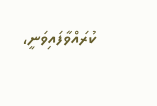ކުރައްވާފައިވަނީ،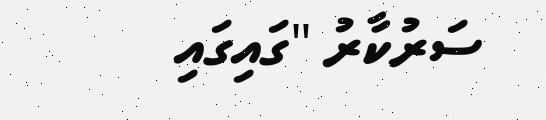ސަރުކާރު "ގައިގައި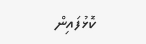ކޮޅުފައިން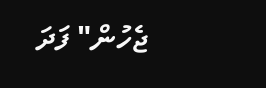ޖެހުން" ފަދަ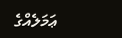ޢަމަލެއްގެ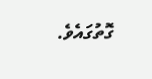ގޮތުގައެވެ.